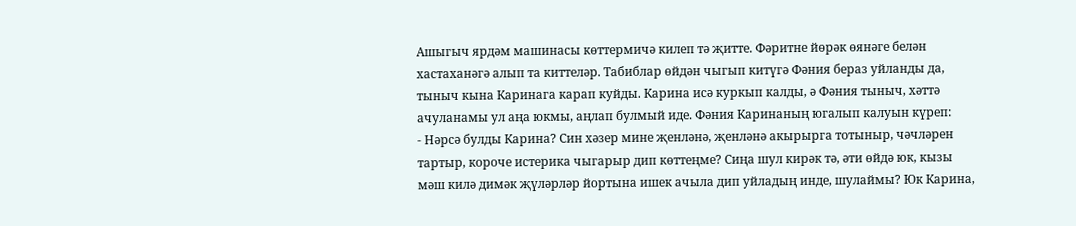Ашыгыч ярдәм машинасы көттермичә килеп тә җитте. Фәритне йөрәк өянәге белән хастаханәгә алып та киттеләр. Табиблар өйдән чыгып китүгә Фәния бераз уйланды да, тыныч кына Каринага карап куйды. Карина исә куркып калды, ә Фәния тыныч, хәттә ачуланамы ул аңа юкмы, аңлап булмый иде. Фәния Каринаның югалып калуын күреп:
- Нәрсә булды Карина? Син хәзер мине җенләнә, җенләнә акырырга тотыныр, чәчләрен тартыр, короче истерика чыгарыр дип көттеңме? Сиңа шул кирәк тә, әти өйдә юк, кызы мәш килә димәк җүләрләр йортына ишек ачыла дип уйладың инде, шулаймы? Юк Карина,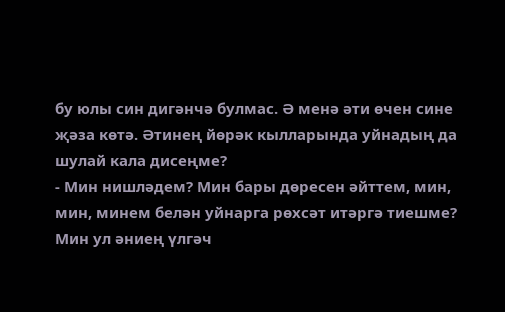бу юлы син дигәнчә булмас. Ә менә әти өчен сине җәза көтә. Әтинең йөрәк кылларында уйнадың да шулай кала дисеңме?
- Мин нишләдем? Мин бары дөресен әйттем, мин, мин, минем белән уйнарга рөхсәт итәргә тиешме? Мин ул әниең үлгәч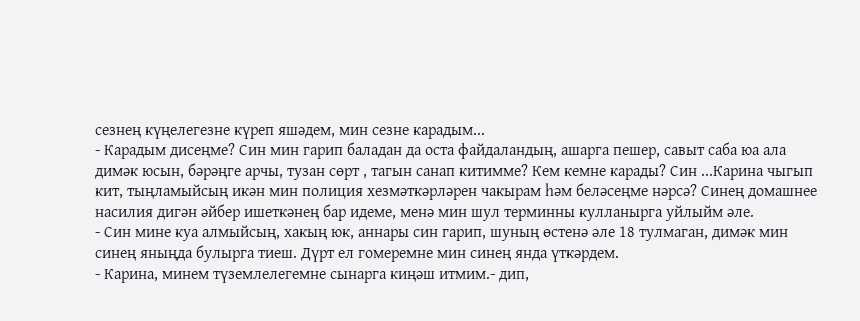сезнең күңелегезне күреп яшәдем, мин сезне карадым...
- Карадым дисеңме? Син мин гарип баладан да оста файдаландың, ашарга пешер, савыт саба юа ала димәк юсын, бәрәңге арчы, тузан сөрт , тагын санап китимме? Кем кемне карады? Син ...Карина чыгып кит, тыңламыйсың икән мин полиция хезмәткәрләрен чакырам һәм беләсеңме нәрсә? Синең домашнее насилия дигән әйбер ишеткәнең бар идеме, менә мин шул терминны кулланырга уйлыйм әле.
- Син мине куа алмыйсың, хакың юк, аннары син гарип, шуның өстенә әле 18 тулмаган, димәк мин синең яныңда булырга тиеш. Дүрт ел гомеремне мин синең янда үткәрдем.
- Карина, минем түземлелегемне сынарга киңәш итмим.- дип,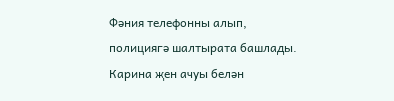Фәния телефонны алып, полициягә шалтырата башлады. Карина җен ачуы белән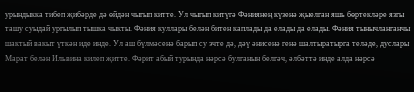урындыкка тибеп җибәрде дә өйдән чыгып китте. Ул чыгып китүгә Фәниянең күзенә җыелган яшь бөртекләре язгы ташу суыдай ургылып тышка чыкты. Фәния куллары белән битен каплады да елады да елады. Фәния тынычланганчы шактый вакыт үткән иде инде. Ул аш бүлмәсенә барып су эчте дә, дәү әнисенә генә шалтыратырга теләде, дуслары Марат белән Ильвина килеп җитте. Фәрит абый турында нәрсә булганын белгәч, әлбәттә инде алда нәрсә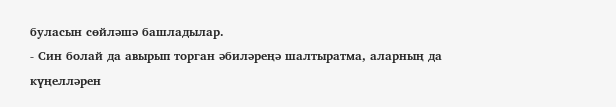буласын сөйләшә башладылар.
- Син болай да авырып торган әбиләреңә шалтыратма, аларның да күңелләрен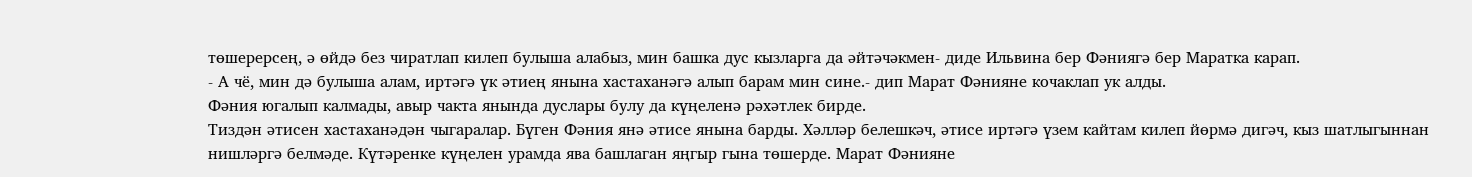төшерерсең, ә өйдә без чиратлап килеп булыша алабыз, мин башка дус кызларга да әйтәчәкмен- диде Ильвина бер Фәниягә бер Маратка карап.
- А чё, мин дә булыша алам, иртәгә үк әтиең янына хастаханәгә алып барам мин сине.- дип Марат Фәнияне кочаклап ук алды.
Фәния югалып калмады, авыр чакта янында дуслары булу да күңеленә рәхәтлек бирде.
Тиздән әтисен хастаханәдән чыгаралар. Бүген Фәния янә әтисе янына барды. Хәлләр белешкәч, әтисе иртәгә үзем кайтам килеп йөрмә дигәч, кыз шатлыгыннан нишләргә белмәде. Күтәренке күңелен урамда ява башлаган яңгыр гына төшерде. Марат Фәнияне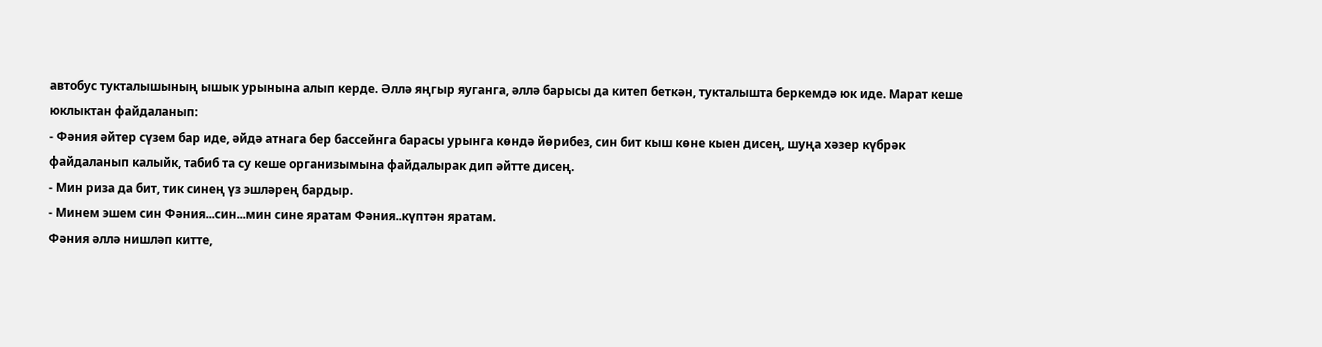автобус тукталышының ышык урынына алып керде. Әллә яңгыр яуганга, әллә барысы да китеп беткән, тукталышта беркемдә юк иде. Марат кеше юклыктан файдаланып:
- Фәния әйтер сүзем бар иде, әйдә атнага бер бассейнга барасы урынга көндә йөрибез, син бит кыш көне кыен дисең, шуңа хәзер күбрәк файдаланып калыйк, табиб та су кеше организымына файдалырак дип әйтте дисең.
- Мин риза да бит, тик синең үз эшләрең бардыр.
- Минем эшем син Фәния...син...мин сине яратам Фәния..күптән яратам.
Фәния әллә нишләп китте,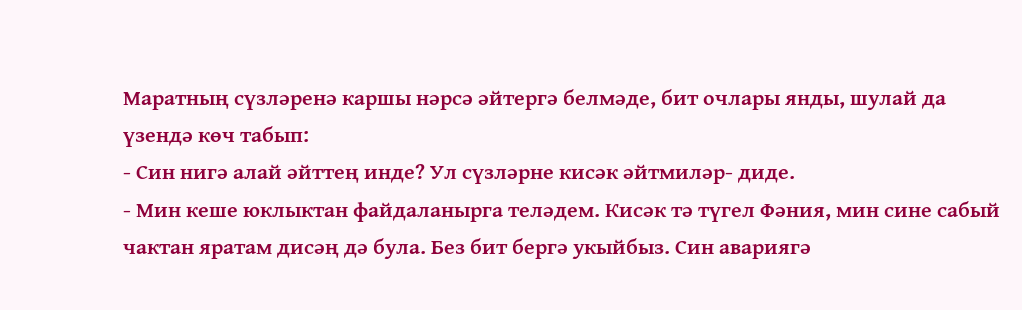Маратның сүзләренә каршы нәрсә әйтергә белмәде, бит очлары янды, шулай да үзендә көч табып:
- Син нигә алай әйттең инде? Ул сүзләрне кисәк әйтмиләр- диде.
- Мин кеше юклыктан файдаланырга теләдем. Кисәк тә түгел Фәния, мин сине сабый чактан яратам дисәң дә була. Без бит бергә укыйбыз. Син авариягә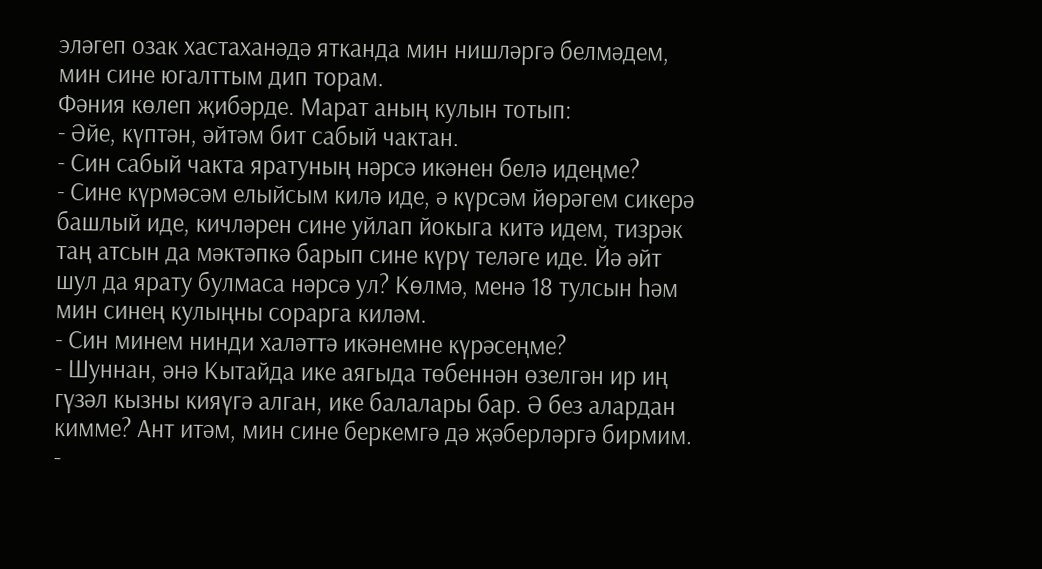эләгеп озак хастаханәдә ятканда мин нишләргә белмәдем, мин сине югалттым дип торам.
Фәния көлеп җибәрде. Марат аның кулын тотып:
- Әйе, күптән, әйтәм бит сабый чактан.
- Син сабый чакта яратуның нәрсә икәнен белә идеңме?
- Сине күрмәсәм елыйсым килә иде, ә күрсәм йөрәгем сикерә башлый иде, кичләрен сине уйлап йокыга китә идем, тизрәк таң атсын да мәктәпкә барып сине күрү теләге иде. Йә әйт шул да ярату булмаса нәрсә ул? Көлмә, менә 18 тулсын һәм мин синең кулыңны сорарга киләм.
- Син минем нинди халәттә икәнемне күрәсеңме?
- Шуннан, әнә Кытайда ике аягыда төбеннән өзелгән ир иң гүзәл кызны кияүгә алган, ике балалары бар. Ә без алардан кимме? Ант итәм, мин сине беркемгә дә җәберләргә бирмим.
-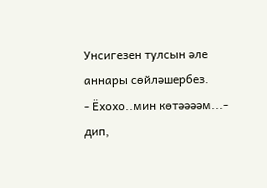Унсигезен тулсын әле аннары сөйләшербез.
- Ёхохо..мин көтәәәәм...- дип,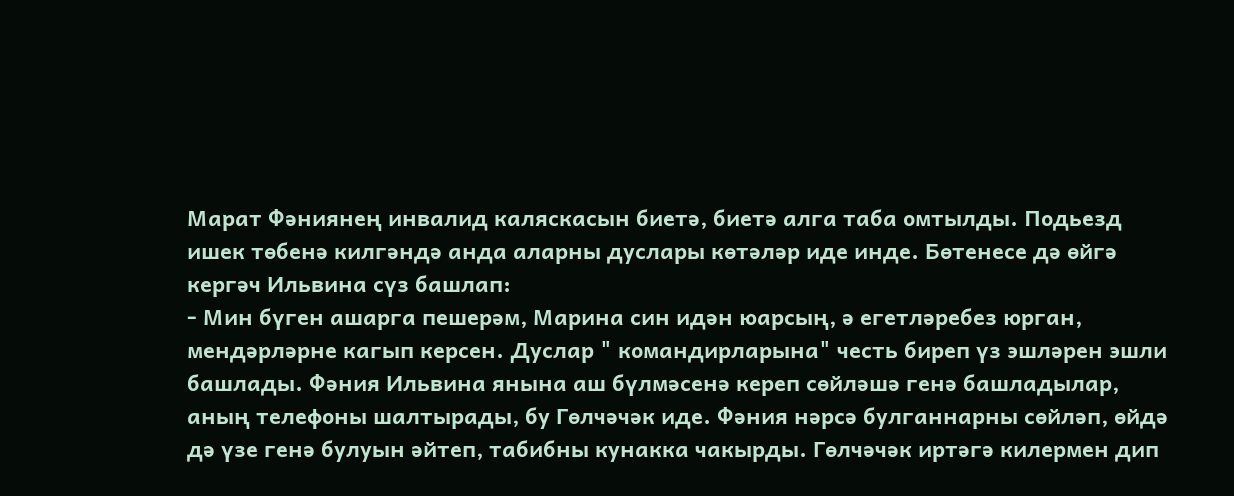Марат Фәниянең инвалид каляскасын биетә, биетә алга таба омтылды. Подьезд ишек төбенә килгәндә анда аларны дуслары көтәләр иде инде. Бөтенесе дә өйгә кергәч Ильвина сүз башлап:
- Мин бүген ашарга пешерәм, Марина син идән юарсың, ә егетләребез юрган, мендәрләрне кагып керсен. Дуслар " командирларына" честь биреп үз эшләрен эшли башлады. Фәния Ильвина янына аш бүлмәсенә кереп сөйләшә генә башладылар, аның телефоны шалтырады, бу Гөлчәчәк иде. Фәния нәрсә булганнарны сөйләп, өйдә дә үзе генә булуын әйтеп, табибны кунакка чакырды. Гөлчәчәк иртәгә килермен дип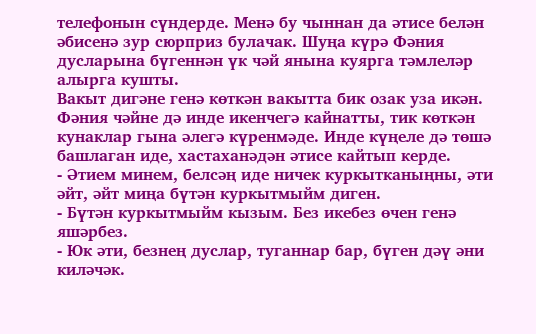телефонын сүндерде. Менә бу чыннан да әтисе белән әбисенә зур сюрприз булачак. Шуңа күрә Фәния дусларына бүгеннән үк чәй янына куярга тәмлеләр алырга кушты.
Вакыт дигәне генә көткән вакытта бик озак уза икән. Фәния чәйне дә инде икенчегә кайнатты, тик көткән кунаклар гына әлегә күренмәде. Инде күңеле дә төшә башлаган иде, хастаханәдән әтисе кайтып керде.
- Әтием минем, белсәң иде ничек куркытканыңны, әти әйт, әйт миңа бүтән куркытмыйм диген.
- Бүтән куркытмыйм кызым. Без икебез өчен генә яшәрбез.
- Юк әти, безнең дуслар, туганнар бар, бүген дәү әни киләчәк.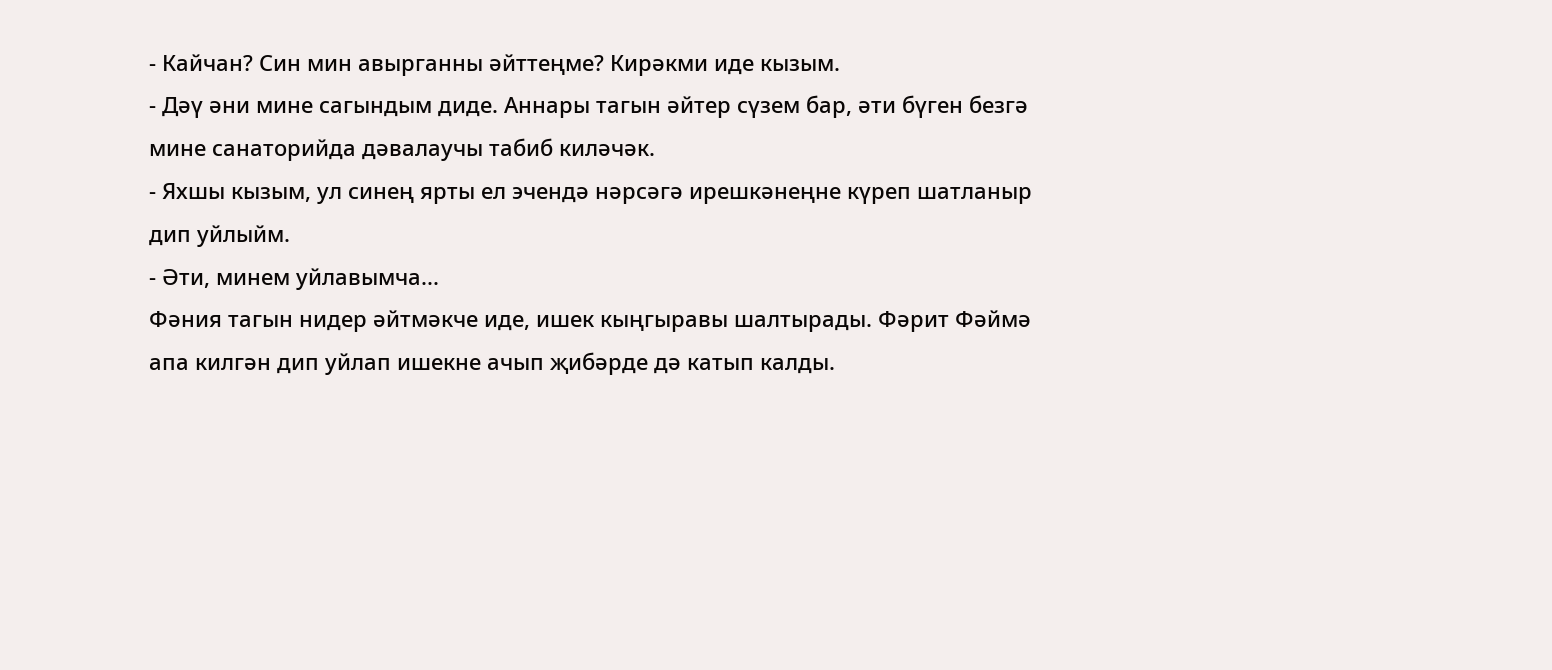- Кайчан? Син мин авырганны әйттеңме? Кирәкми иде кызым.
- Дәү әни мине сагындым диде. Аннары тагын әйтер сүзем бар, әти бүген безгә мине санаторийда дәвалаучы табиб киләчәк.
- Яхшы кызым, ул синең ярты ел эчендә нәрсәгә ирешкәнеңне күреп шатланыр дип уйлыйм.
- Әти, минем уйлавымча...
Фәния тагын нидер әйтмәкче иде, ишек кыңгыравы шалтырады. Фәрит Фәймә апа килгән дип уйлап ишекне ачып җибәрде дә катып калды.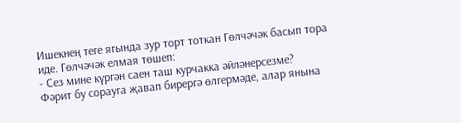Ишекнең теге ягында зур торт тоткан Гөлчәчәк басып тора иде. Гөлчәчәк елмая төшеп:
- Сез мине күргән саен таш курчакка әйләнерсезме?
Фәрит бу сорауга җавап бирергә өлгермәде, алар янына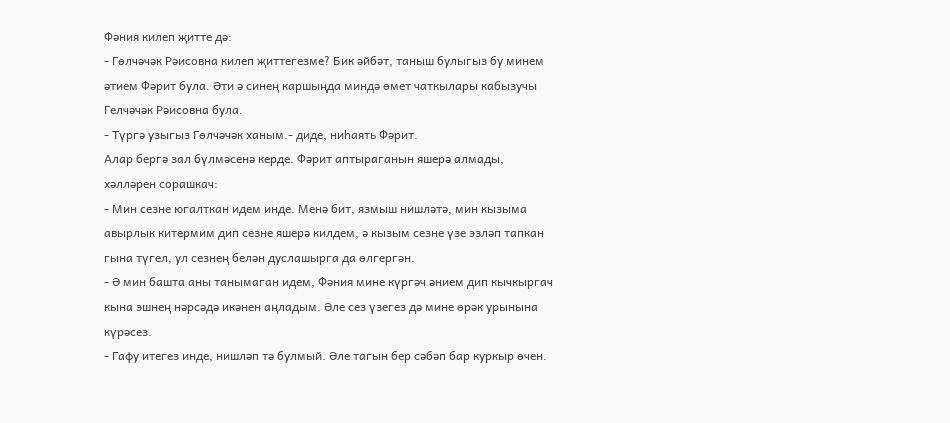Фәния килеп җитте дә:
- Гөлчәчәк Рәисовна килеп җиттегезме? Бик әйбәт, таныш булыгыз бу минем әтием Фәрит була. Әти ә синең каршыңда миндә өмет чаткылары кабызучы Гелчәчәк Рәисовна була.
- Түргә узыгыз Гөлчәчәк ханым.- диде, ниһаять Фәрит.
Алар бергә зал бүлмәсенә керде. Фәрит аптыраганын яшерә алмады, хәлләрен сорашкач:
- Мин сезне югалткан идем инде. Менә бит, язмыш нишләтә, мин кызыма авырлык китермим дип сезне яшерә килдем, ә кызым сезне үзе эзләп тапкан гына түгел, ул сезнең белән дуслашырга да өлгергән.
- Ә мин башта аны танымаган идем, Фәния мине күргәч әнием дип кычкыргач кына эшнең нәрсәдә икәнен аңладым. Әле сез үзегез дә мине өрәк урынына күрәсез.
- Гафу итегез инде, нишләп тә булмый. Әле тагын бер сәбәп бар куркыр өчен.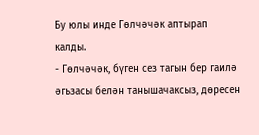Бу юлы инде Гөлчәчәк аптырап калды.
- Гөлчәчәк, бүген сез тагын бер гаилә әгьзасы белән танышачаксыз, дөресен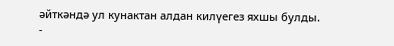әйткәндә ул кунактан алдан килүегез яхшы булды.
-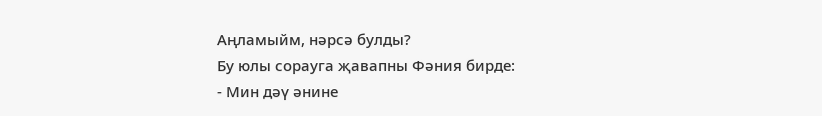Аңламыйм, нәрсә булды?
Бу юлы сорауга җавапны Фәния бирде:
- Мин дәү әнине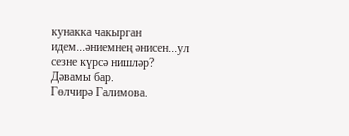кунакка чакырган идем...әниемнең әнисен...ул сезне күрсә нишләр?
Дәвамы бар.
Гөлчирә Галимова.